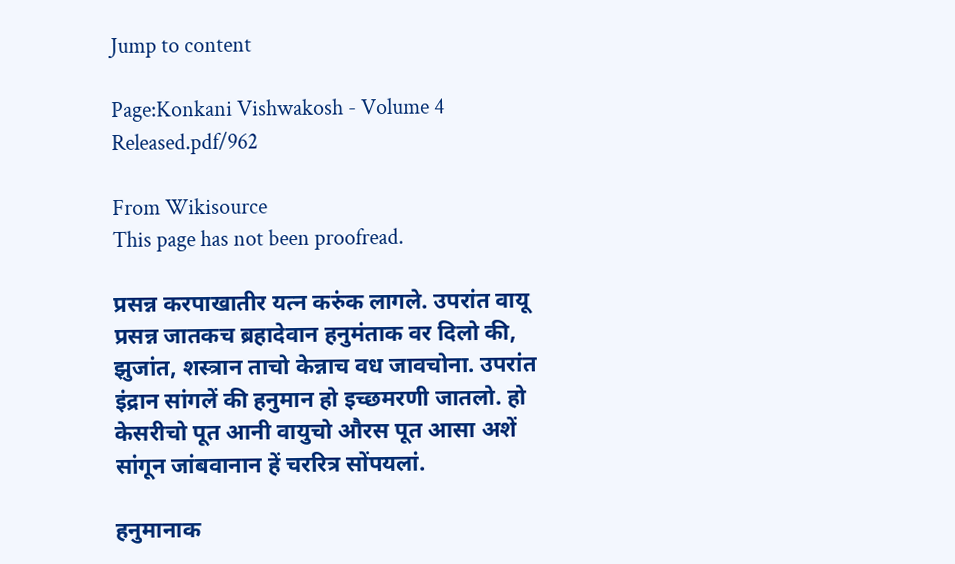Jump to content

Page:Konkani Vishwakosh - Volume 4 Released.pdf/962

From Wikisource
This page has not been proofread.

प्रसन्न करपाखातीर यत्न करुंक लागले. उपरांत वायू प्रसन्न जातकच ब्रहादेवान हनुमंताक वर दिलो की, झुजांत, शस्त्रान ताचो केन्नाच वध जावचोना. उपरांत इंद्रान सांगलें की हनुमान हो इच्छमरणी जातलो. हो केसरीचो पूत आनी वायुचो औरस पूत आसा अशें सांगून जांबवानान हें चररित्र सोंपयलां.

हनुमानाक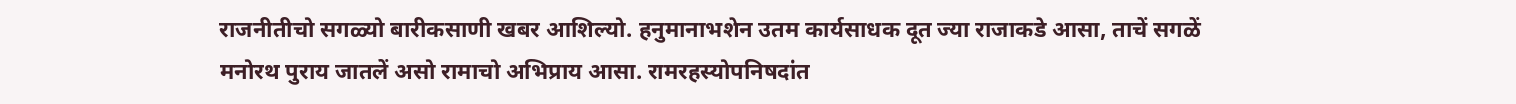राजनीतीचो सगळ्यो बारीकसाणी खबर आशिल्यो. हनुमानाभशेन उतम कार्यसाधक दूत ज्या राजाकडे आसा, ताचें सगळें मनोरथ पुराय जातलें असो रामाचो अभिप्राय आसा. रामरहस्योपनिषदांत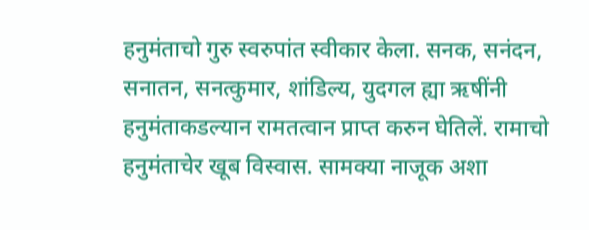हनुमंताचो गुरु स्वरुपांत स्वीकार केला. सनक, सनंदन, सनातन, सनत्कुमार, शांडिल्य, युदगल ह्या ऋषींनी हनुमंताकडल्यान रामतत्वान प्राप्त करुन घेतिलें. रामाचो हनुमंताचेर खूब विस्वास. सामक्या नाजूक अशा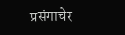प्रसंगाचेर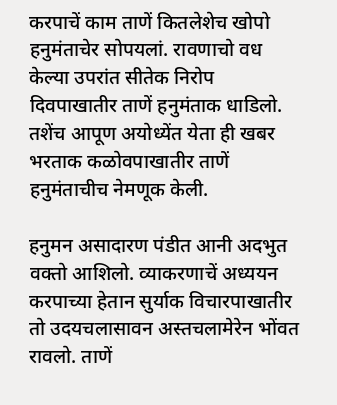करपाचें काम ताणें कितलेशेच खोपो हनुमंताचेर सोपयलां. रावणाचो वध केल्या उपरांत सीतेक निरोप दिवपाखातीर ताणें हनुमंताक धाडिलो. तशेंच आपूण अयोध्येंत येता ही खबर भरताक कळोवपाखातीर ताणें हनुमंताचीच नेमणूक केली.

हनुमन असादारण पंडीत आनी अदभुत वक्तो आशिलो. व्याकरणाचें अध्ययन करपाच्या हेतान सुर्याक विचारपाखातीर तो उदयचलासावन अस्तचलामेरेन भोंवत रावलो. ताणें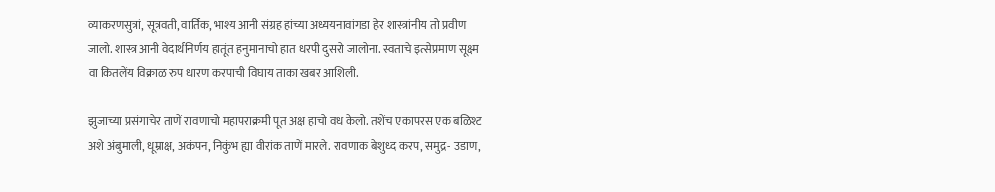व्याकरणसुत्रां, सूत्रवती, वार्तिक, भाश्य आनी संग्रह हांच्या अध्ययनावांगडा हेर शास्त्रांनीय तो प्रवीण जालो. शास्त्र आनी वेदार्थनिर्णय हातूंत हनुमानाचो हात धरपी दुसरो जालोना. स्वताचे इत्सेप्रमाण सूक्ष्म वा कितलेंय विक्राळ रुप धारण करपाची विघाय ताका खबर आशिली.

झुजाच्या प्रसंगाचेर ताणें रावणाचो महापराक्रमी पूत अक्ष हाचो वध केलो. तशेंच एकापरस एक बळिश्ट अशे अंबुमाली, धूम्राक्ष, अकंपन, निकुंभ ह्या वीरांक ताणें मारले. रावणाक बेशुध्द करप, समुद्र- उडाण,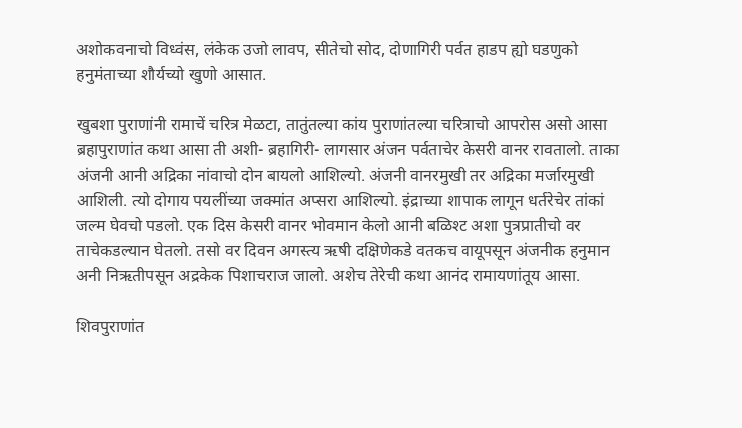अशोकवनाचो विध्वंस, लंकेक उजो लावप, सीतेचो सोद, दोणागिरी पर्वत हाडप ह्यो घडणुको हनुमंताच्या शौर्यच्यो खुणो आसात.

खुबशा पुराणांनी रामाचें चरित्र मेळटा, तातुंतल्या कांय पुराणांतल्या चरित्राचो आपरोस असो आसा ब्रहापुराणांत कथा आसा ती अशी- ब्रहागिरी- लागसार अंजन पर्वताचेर केसरी वानर रावतालो. ताका अंजनी आनी अद्रिका नांवाचो दोन बायलो आशिल्यो. अंजनी वानरमुखी तर अद्रिका मर्जारमुखी आशिली. त्यो दोगाय पयलींच्या जक्मांत अप्सरा आशिल्यो. इंद्राच्या शापाक लागून धर्तरेचेर तांकां जल्म घेवचो पडलो. एक दिस केसरी वानर भोवमान केलो आनी बळिश्ट अशा पुत्रप्रातीचो वर ताचेकडल्यान घेतलो. तसो वर दिवन अगस्त्य ऋषी दक्षिणेकडे वतकच वायूपसून अंजनीक हनुमान अनी निऋतीपसून अद्रकेक पिशाचराज जालो. अशेच तेरेची कथा आनंद रामायणांतूय आसा.

शिवपुराणांत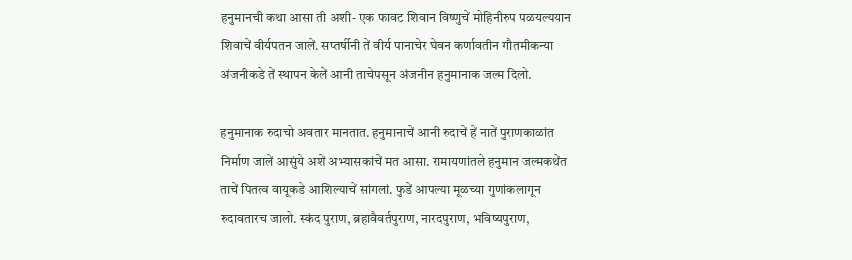हनुमानची कथा आसा ती अशी- एक फावट शिवान विष्णुचें मोहिनीरुप पळयल्ययान शिवाचें वीर्यपतन जालें. सप्तर्षीनी तें वीर्य पानाचेर घेवन कर्णावतीन गौतमीकन्या अंजनीकडे तें स्थापन केलें आनी ताचेपसून अंजनीन हनुमानाक जल्म दिलो.

हनुमानाक रुदाचो अवतार मानतात. हनुमानाचें आनी रुदाचें हें नातें पुराणकाळांत निर्माण जालें आसुंये अशें अभ्यासकांचें मत आसा. रामायणांतले हनुमान जल्मकथेंत ताचें पितत्व वायूकडे आशिल्याचें सांगलां. फुडें आपल्या मूळच्या गुणांकलागून रुदावतारच जालो. स्कंद पुराण, ब्रहावैवर्तपुराण, नारदपुराण, भविष्यपुराण,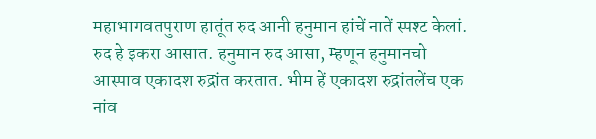महाभागवतपुराण हातूंत रुद आनी हनुमान हांचें नातें स्पश्ट केलां. रुद हे इकरा आसात. हनुमान रुद आसा, म्हणून हनुमानचो आस्पाव एकादश रुद्रांत करतात. भीम हें एकादश रुद्रांतलेंच एक नांव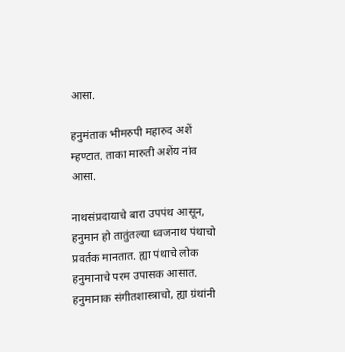आसा.

हनुमंताक भीमरुपी महारुद अशें म्हण्टात. ताका मारुती अशेंय नांव आसा.

नाथसंप्रदायाचे बारा उपपंथ आसून, हनुमान हो तातुंतल्या ध्वजनाथ पंथाचो प्रवर्तक मानतात. ह्या पंथाचे लोक हनुमानाचे परम उपासक आसात. हनुमानाक संगीतशास्त्राचो, ह्या ग्रंथांनी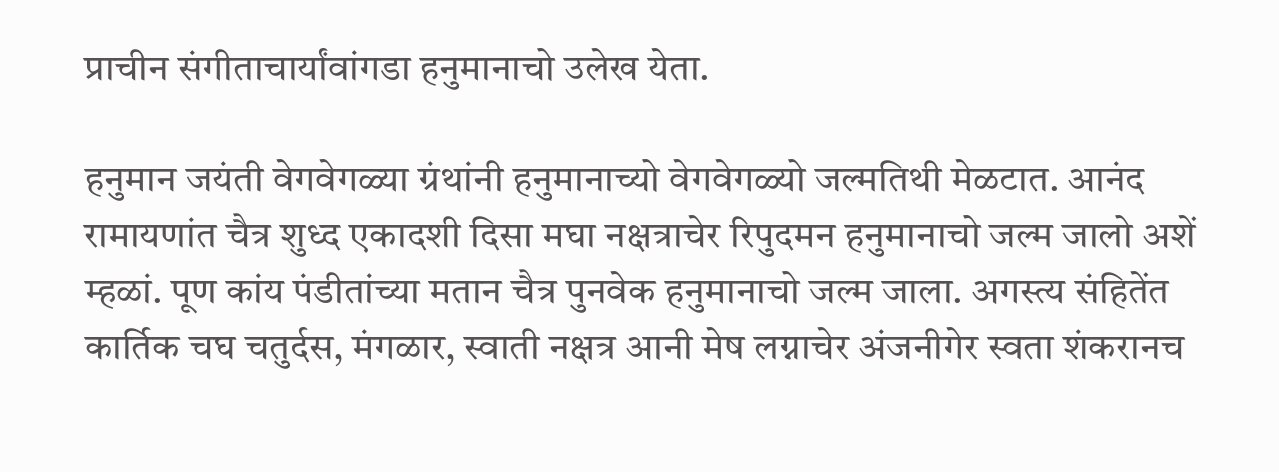प्राचीन संगीताचार्यांवांगडा हनुमानाचो उलेख येता.

हनुमान जयंती वेगवेगळ्या ग्रंथांनी हनुमानाच्यो वेगवेगळ्यो जल्मतिथी मेळटात. आनंद रामायणांत चैत्र शुध्द एकादशी दिसा मघा नक्षत्राचेर रिपुदमन हनुमानाचो जल्म जालो अशें म्हळां. पूण कांय पंडीतांच्या मतान चैत्र पुनवेक हनुमानाचो जल्म जाला. अगस्त्य संहितेंत कार्तिक चघ चतुर्दस, मंगळार, स्वाती नक्षत्र आनी मेष लग्नाचेर अंजनीगेर स्वता शंकरानच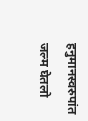हनुमानस्वरुपांत जल्म घेतलो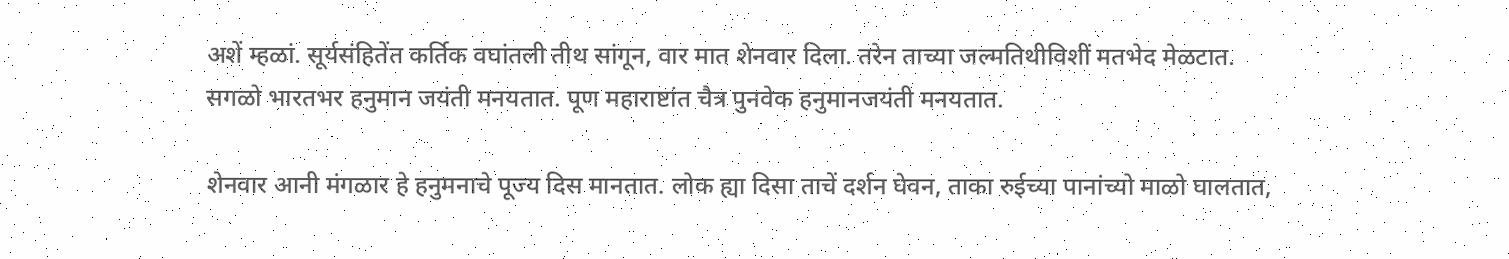अशें म्हळां. सूर्यसंहितेंत कर्तिक वघांतली तीथ सांगून, वार मात शेनवार दिला. तरेन ताच्या जल्मतिथीविशीं मतभेद मेळटात. सगळो भारतभर हनुमान जयंती मनयतात. पूण महाराष्टांत चैत्र पुनवेक हनुमानजयंती मनयतात.

शेनवार आनी मंगळार हे हनुमनाचे पूज्य दिस मानतात. लोक ह्या दिसा ताचें दर्शन घेवन, ताका रुईच्या पानांच्यो माळो घालतात,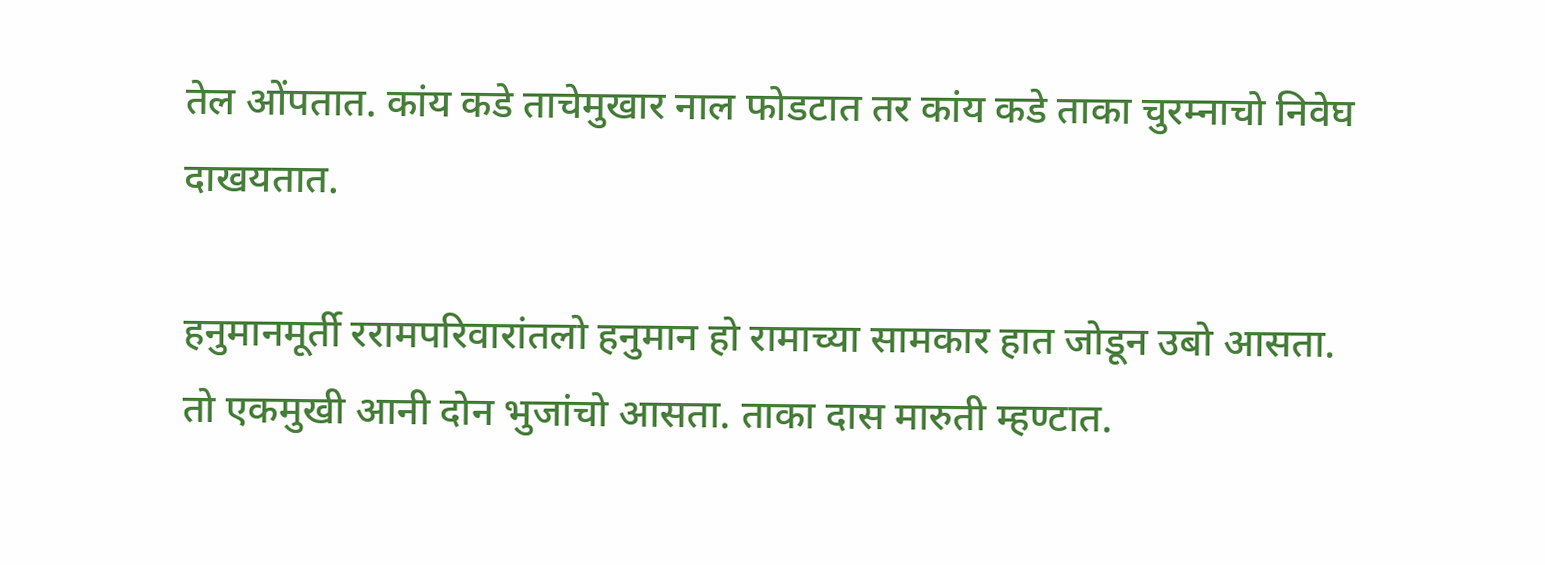तेल ओंपतात. कांय कडे ताचेमुखार नाल फोडटात तर कांय कडे ताका चुरम्नाचो निवेघ दाखयतात.

हनुमानमूर्ती ररामपरिवारांतलो हनुमान हो रामाच्या सामकार हात जोडून उबो आसता. तो एकमुखी आनी दोन भुजांचो आसता. ताका दास मारुती म्हण्टात.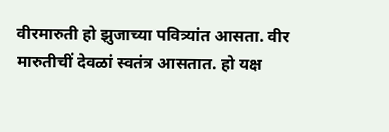वीरमारुती हो झुजाच्या पवित्र्यांत आसता. वीर मारुतीचीं देवळां स्वतंत्र आसतात. हो यक्ष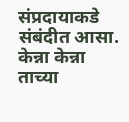संप्रदायाकडे संबंदीत आसा. केन्ना केन्ना ताच्या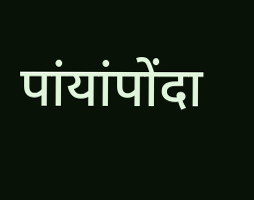पांयांपोंदा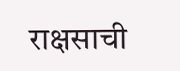राक्षसाची